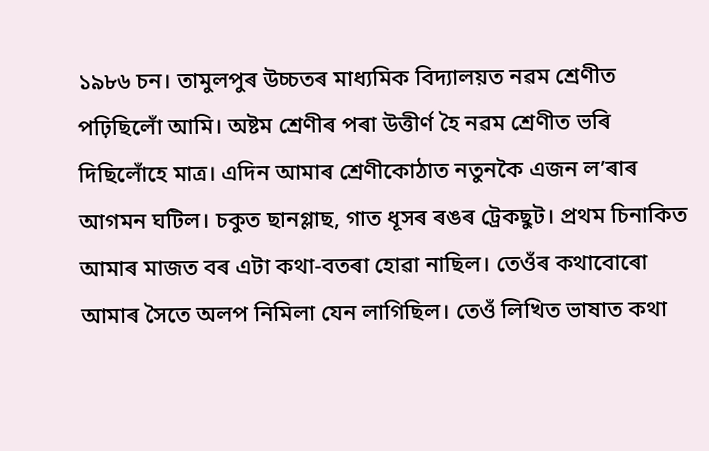১৯৮৬ চন। তামুলপুৰ উচ্চতৰ মাধ্যমিক বিদ্যালয়ত নৱম শ্ৰেণীত পঢ়িছিলোঁ আমি। অষ্টম শ্ৰেণীৰ পৰা উত্তীৰ্ণ হৈ নৱম শ্ৰেণীত ভৰি দিছিলোঁহে মাত্ৰ। এদিন আমাৰ শ্ৰেণীকোঠাত নতুনকৈ এজন ল’ৰাৰ আগমন ঘটিল। চকুত ছানগ্লাছ, গাত ধূসৰ ৰঙৰ ট্ৰেকছুট। প্ৰথম চিনাকিত আমাৰ মাজত বৰ এটা কথা-বতৰা হোৱা নাছিল। তেওঁৰ কথাবোৰো আমাৰ সৈতে অলপ নিমিলা যেন লাগিছিল। তেওঁ লিখিত ভাষাত কথা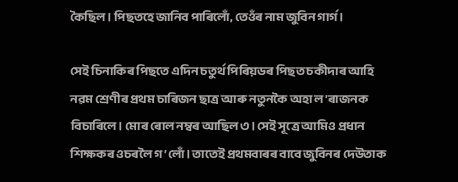কৈছিল। পিছতহে জানিব পাৰিলোঁ, তেওঁৰ নাম জুবিন গাৰ্গ।

সেই চিনাকিৰ পিছতে এদিন চতুৰ্থ পিৰিয়ডৰ পিছত চকীদাৰ আহি নৱম শ্ৰেণীৰ প্ৰথম চাৰিজন ছাত্ৰ আৰু নতুনকৈ অহা ল’ৰাজনক বিচাৰিলে। মোৰ ৰোল নম্বৰ আছিল ৩। সেই সূত্ৰে আমিও প্ৰধান শিক্ষকৰ ওচৰলৈ গ’লোঁ। তাতেই প্ৰথমবাৰৰ বাবে জুবিনৰ দেউতাক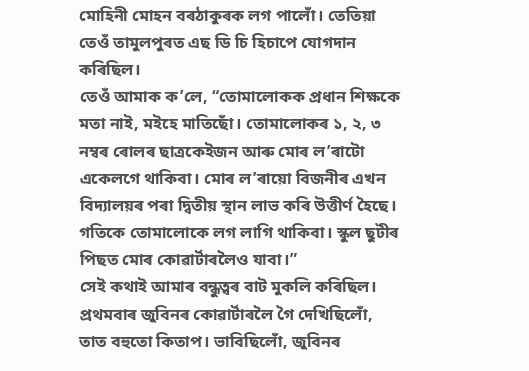মোহিনী মোহন বৰঠাকুৰক লগ পালোঁ। তেতিয়া তেওঁ তামুলপুৰত এছ ডি চি হিচাপে যোগদান কৰিছিল।
তেওঁ আমাক ক’লে, “তোমালোকক প্ৰধান শিক্ষকে মতা নাই, মইহে মাতিছোঁ। তোমালোকৰ ১, ২, ৩ নম্বৰ ৰোলৰ ছাত্ৰকেইজন আৰু মোৰ ল’ৰাটো একেলগে থাকিবা। মোৰ ল’ৰায়ো বিজনীৰ এখন বিদ্যালয়ৰ পৰা দ্বিতীয় স্থান লাভ কৰি উত্তীৰ্ণ হৈছে। গতিকে তোমালোকে লগ লাগি থাকিবা। স্কুল ছুটীৰ পিছত মোৰ কোৱাৰ্টাৰলৈও যাবা।”
সেই কথাই আমাৰ বন্ধুত্বৰ বাট মুকলি কৰিছিল।
প্ৰথমবাৰ জুবিনৰ কোৱাৰ্টাৰলৈ গৈ দেখিছিলোঁ, তাত বহুতো কিতাপ। ভাবিছিলোঁ, জুবিনৰ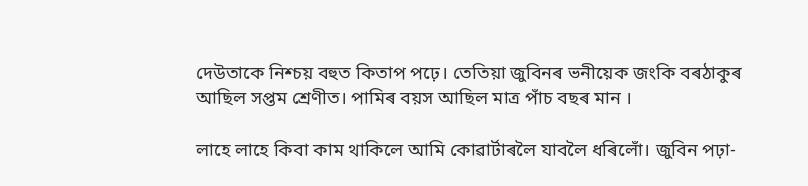দেউতাকে নিশ্চয় বহুত কিতাপ পঢ়ে। তেতিয়া জুবিনৰ ভনীয়েক জংকি বৰঠাকুৰ আছিল সপ্তম শ্ৰেণীত। পামিৰ বয়স আছিল মাত্ৰ পাঁচ বছৰ মান ।

লাহে লাহে কিবা কাম থাকিলে আমি কোৱাৰ্টাৰলৈ যাবলৈ ধৰিলোঁ। জুবিন পঢ়া-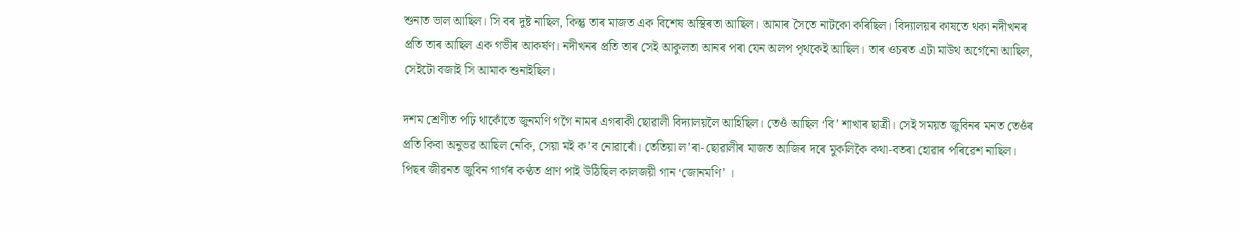শুনাত ভাল আছিল। সি বৰ দুষ্ট নাছিল, কিন্তু তাৰ মাজত এক বিশেষ অস্থিৰতা আছিল। আমাৰ সৈতে নাটকো কৰিছিল। বিদ্যালয়ৰ কাষতে থকা নদীখনৰ প্ৰতি তাৰ আছিল এক গভীৰ আকৰ্ষণ। নদীখনৰ প্ৰতি তাৰ সেই আকুলতা আনৰ পৰা যেন অলপ পৃথকেই আছিল। তাৰ ওচৰত এটা মাউথ অৰ্গেনো আছিল, সেইটো বজাই সি আমাক শুনাইছিল।

দশম শ্ৰেণীত পঢ়ি থাকোঁতে জুনমণি গগৈ নামৰ এগৰাকী ছোৱালী বিদ্যালয়লৈ আহিছিল। তেওঁ আছিল ‘বি’ শাখাৰ ছাত্ৰী। সেই সময়ত জুবিনৰ মনত তেওঁৰ প্ৰতি কিবা অনুভৱ আছিল নেকি, সেয়া মই ক’ব নোৱাৰোঁ। তেতিয়া ল’ৰা-ছোৱালীৰ মাজত আজিৰ দৰে মুকলিকৈ কথা-বতৰা হোৱাৰ পৰিৱেশ নাছিল। পিছৰ জীৱনত জুবিন গাৰ্গৰ কণ্ঠত প্ৰাণ পাই উঠিছিল কালজয়ী গান ‘জোনমণি’ ।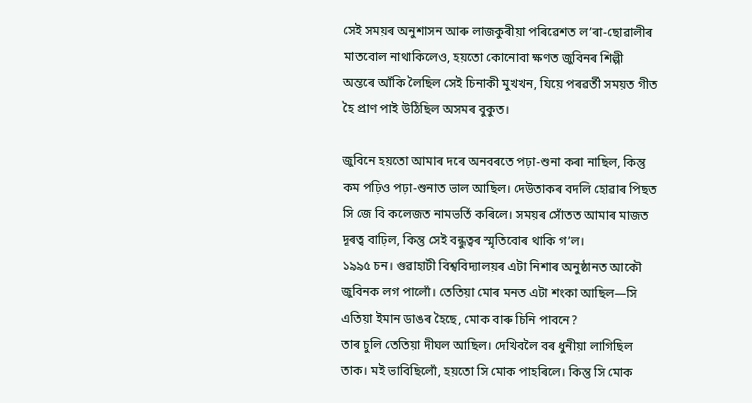সেই সময়ৰ অনুশাসন আৰু লাজকুৰীয়া পৰিৱেশত ল’ৰা-ছোৱালীৰ মাতবোল নাথাকিলেও, হয়তো কোনোবা ক্ষণত জুবিনৰ শিল্পী অন্তৰে আঁকি লৈছিল সেই চিনাকী মুখখন, যিয়ে পৰৱৰ্তী সময়ত গীত হৈ প্ৰাণ পাই উঠিছিল অসমৰ বুকুত।

জুবিনে হয়তো আমাৰ দৰে অনবৰতে পঢ়া-শুনা কৰা নাছিল, কিন্তু কম পঢ়িও পঢ়া-শুনাত ভাল আছিল। দেউতাকৰ বদলি হোৱাৰ পিছত সি জে বি কলেজত নামভৰ্তি কৰিলে। সময়ৰ সোঁতত আমাৰ মাজত দূৰত্ব বাঢ়িল, কিন্তু সেই বন্ধুত্বৰ স্মৃতিবোৰ থাকি গ’ল।
১৯৯৫ চন। গুৱাহাটী বিশ্ববিদ্যালয়ৰ এটা নিশাৰ অনুষ্ঠানত আকৌ জুবিনক লগ পালোঁ। তেতিয়া মোৰ মনত এটা শংকা আছিল—সি এতিয়া ইমান ডাঙৰ হৈছে, মোক বাৰু চিনি পাবনে?
তাৰ চুলি তেতিয়া দীঘল আছিল। দেখিবলৈ বৰ ধুনীয়া লাগিছিল তাক। মই ভাবিছিলোঁ, হয়তো সি মোক পাহৰিলে। কিন্তু সি মোক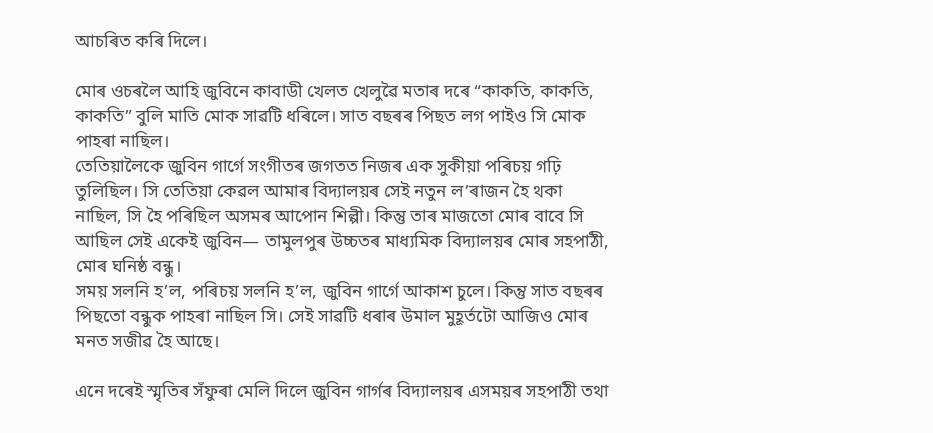আচৰিত কৰি দিলে।

মোৰ ওচৰলৈ আহি জুবিনে কাবাডী খেলত খেলুৱৈ মতাৰ দৰে “কাকতি, কাকতি, কাকতি” বুলি মাতি মোক সাৱটি ধৰিলে। সাত বছৰৰ পিছত লগ পাইও সি মোক পাহৰা নাছিল।
তেতিয়ালৈকে জুবিন গাৰ্গে সংগীতৰ জগতত নিজৰ এক সুকীয়া পৰিচয় গঢ়ি তুলিছিল। সি তেতিয়া কেৱল আমাৰ বিদ্যালয়ৰ সেই নতুন ল’ৰাজন হৈ থকা নাছিল, সি হৈ পৰিছিল অসমৰ আপোন শিল্পী। কিন্তু তাৰ মাজতো মোৰ বাবে সি আছিল সেই একেই জুবিন— তামুলপুৰ উচ্চতৰ মাধ্যমিক বিদ্যালয়ৰ মোৰ সহপাঠী, মোৰ ঘনিষ্ঠ বন্ধু।
সময় সলনি হ’ল, পৰিচয় সলনি হ’ল, জুবিন গাৰ্গে আকাশ চুলে। কিন্তু সাত বছৰৰ পিছতো বন্ধুক পাহৰা নাছিল সি। সেই সাৱটি ধৰাৰ উমাল মুহূৰ্তটো আজিও মোৰ মনত সজীৱ হৈ আছে।

এনে দৰেই স্মৃতিৰ সঁফুৰা মেলি দিলে জুবিন গাৰ্গৰ বিদ্যালয়ৰ এসময়ৰ সহপাঠী তথা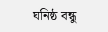ঘনিষ্ঠ বন্ধু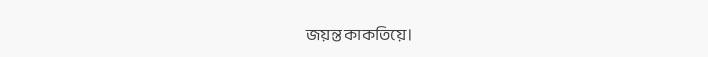জয়ন্ত কাকতিয়ে।